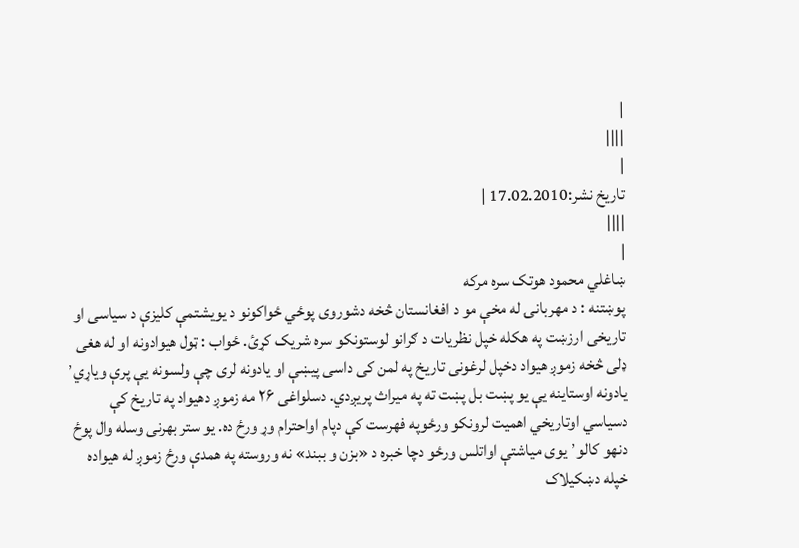|
||||
|
تاریخ نشر:17.02.2010 |
||||
|
ښاغلي محمود هوتک سره مرکه
پوښتنه : د مهربانۍ له مخې مو د افغانستان څخه دشوروی پوځي ځواکونو د یویشتمې کلیزې د سیاسی او تاریخی ارزښت په هکله خپل نظریات د ګرانو لوستونکو سره شریک کړئ. ځواب : ټول هیوادونه او له هغی ډلی څخه زموږ هیواد دخپل لرغونی تاریخ په لمن کی داسی پیښې او یادونه لری چې ولسونه یې پرې ویاړي٬ یادونه اوستاینه یې یو پښت بل پښت ته په میراث پریږدي. دسلواغی ۲۶ مه زموږ دهیواد په تاریخ کې دسیاسي اوتاریخي اهمیت لرونکو ورځوپه فهرست کې دپام اواحترام وړ ورځ ده. یو ستر بهرنی وسله وال پوځ دنهو کالو٬ یوی میاشتې اواتلس ورځو دچا خبره د «بزن و ببند» نه وروسته په همدې ورځ زموږ له هیواده خپله دښکیلاک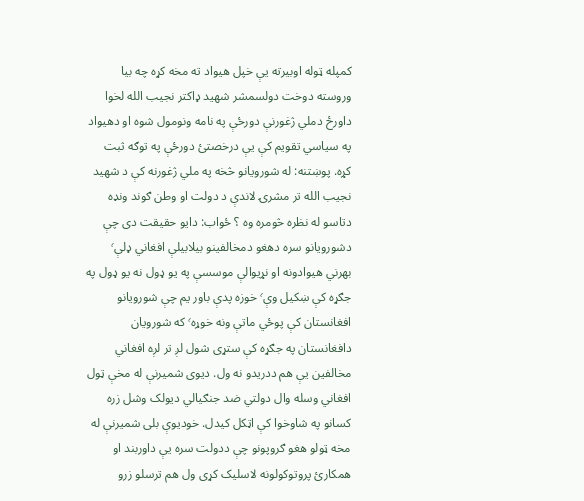کمپله ټوله اوبیرته یې خپل هیواد ته مخه کړه چه بیا وروسته دوخت دولسمشر شهید ډاکتر نجیب الله لخوا داورځ دملي ژغورنې دورځې په نامه ونومول شوه او دهیواد په سیاسي تقویم کې یې درخصتئ دورځې په توګه ثبت کړه. پوښتنه: له شورويانو څخه په ملي ژغورنه کې د شهید نجیب الله تر مشرۍ لاندې د دولت او وطن ګوند ونډه دتاسو له نظره څومره وه ؟ ځواب: دایو حقیقت دی چې دشورویانو سره دهغو دمخالفینو بیلابیلې افغاني ډلې٬ بهرني هیوادونه او نړیوالې موسسې په یو ډول نه يو ډول په جګړه کې ښکیل وې٬ خوزه پدې باور یم چې شورویانو افغانستان کې پوځي ماتې ونه خوړه٬ که شورویان دافغانستان په جګړه کې ستړی شول لږ تر لږه افغاني مخالفین یې هم ددریدو نه ول. دیوی شمیرنې له مخې ټول افغاني وسله وال دولتي ضد جنګیالي دیولک وشل زره کسانو په شاوخوا کې اټکل کیدل. خودیوې بلی شمیرنې له مخه ټولو هغو ګروپونو چې ددولت سره یې داوربند او همکارئ پروتوکولونه لاسلیک کړی ول هم ترسلو زرو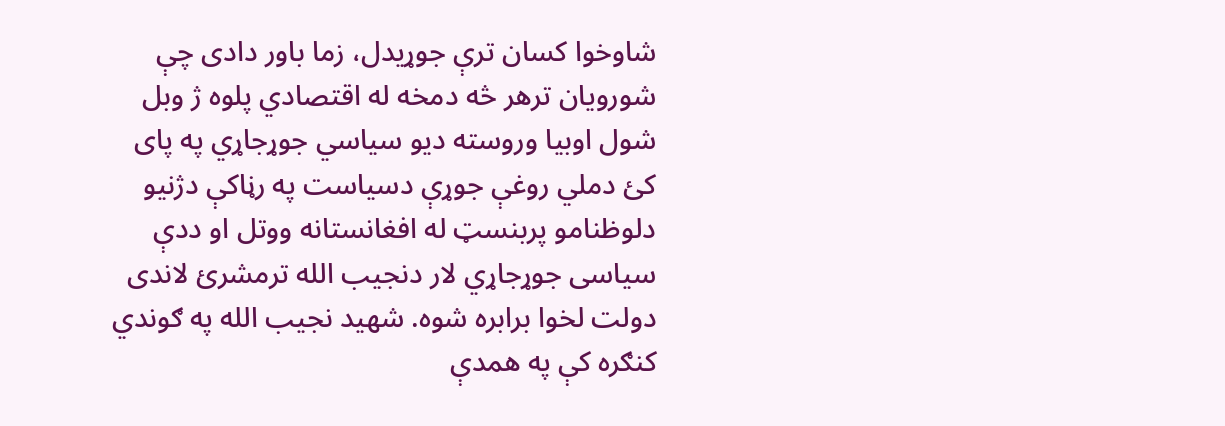شاوخوا کسان ترې جوړیدل، زما باور دادی چې شورویان ترهر څه دمخه له اقتصادي پلوه ژ وبل شول اوبیا وروسته دیو سیاسي جوړجاړي په پای کئ دملي روغې جوړې دسیاست په رڼاکې دژنیو دلوظنامو پربنسټ له افغانستانه ووتل او ددې سیاسی جوړجاړي لار دنجیب الله ترمشرئ لاندی دولت لخوا برابره شوه. شهید نجیب الله په ګوندي کنګره کې په همدې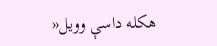هکله داسې وویل«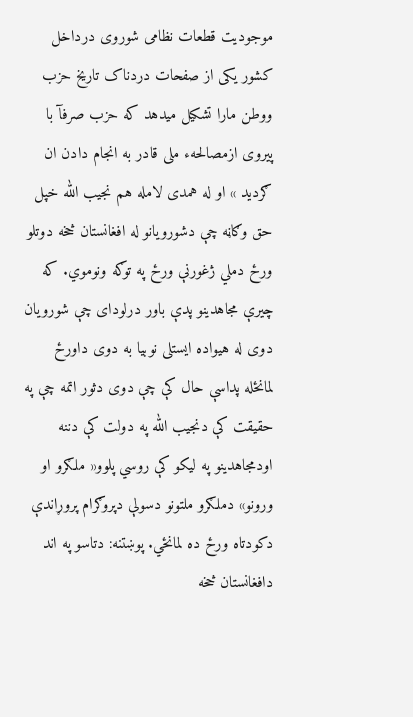موجودیت قطعات نظامی شوروی درداخل کشور یکی از صفحات دردناک تاریخ حزب ووطن مارا تشکیل میدهد که حزب صرفآ با پیروی ازمصالحهء ملی قادر به انجام دادن ان ګردید » او له همدی لامله هم نجیب الله خپل حق وګاڼه چې دشورویانو له افغانستان څخه دوتلو ورځ دملي ژغورنې ورځ په توګه ونوموي. که چیرې مجاهدینو پدې باور درلودای چې شورویان دوی له هیواده ایستلی نوبیا به دوی داورځ لمانځله پداسې حال کې چې دوی دثور اتمه چې په حقیقت کې دنجیب الله په دولت کې دننه اودمجاهدینو په لیکو کې روسي پلوو« ملګرو او ورونو» دملګرو ملتونو دسولې دپروګرام پروړاندې دکودتاه ورځ ده لمانځي. پوښتنه: دتاسو په اند دافغانستان څخه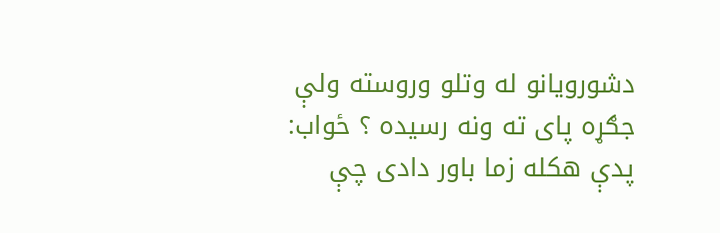دشورویانو له وتلو وروسته ولې جګړه پای ته ونه رسیده ؟ ځواب: پدې هکله زما باور دادی چې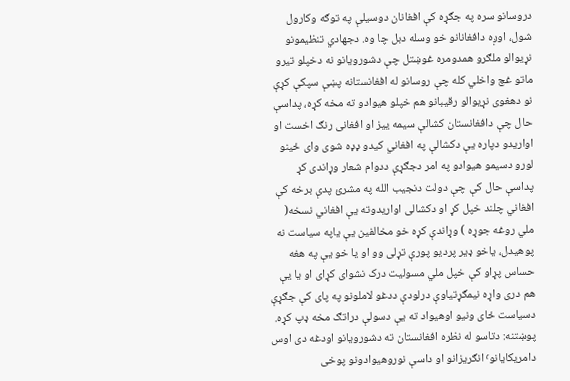دروسانو سره په جګړه کې افغانان دوسیلې په توګه وکارول شول، اوږه دافغانانو خو وسله دبل چا وه. دجهادي تنظیمونو نړیوالو ملګرو همدومره غوښتل چې دشورویانو نه دخپلو تیرو ماتو غچ واخلي کله چې روسانو له افغانستانه پښې سپکې کړې نو دهغوی نړیوالو رقیبانو هم خپلو هیوادو ته مخه کړه، پداسې حال چې دافغانستان کشالې سیمه ییز او افغانی رنګ اخست او اواریدو دپاره یې دکشالې په افغاني کیدو ډډه شوی وای ځینو لورو دسیمو هیوادو په امر دجګړې ددوام شعار وړاندی کړ پداسې حال کې چې دولت دنجیب الله په مشرئ پدې برخه کې افغاني چلند خپل کړ او دکشالی اواریدوته یې افغاني نسخه( ملي روغه جوړه ) وړاندې کړه خو مخالفین یې یاپه سیاست نه پوهیدل، یاخو ډیر پردیو پورې تړلی وو او یا خو یې په هغه حساس پړاو کې خپل ملي مسولیت درک نشوای کړای او یا یې هم دری واړه نیمګړتیاوې درلودې ددغو لاملونو په پای کې جګړې دسیاست ځای ونیو اوهیواد ته یې دسولې دراتګ مخه ډپ کړه. پوښتنه: دتاسو له نظره افغانستان ته دشورویانو اودغه دی اوس دامریکایانو٬ انګریزانو او داسې نوروهیوادونو پوخی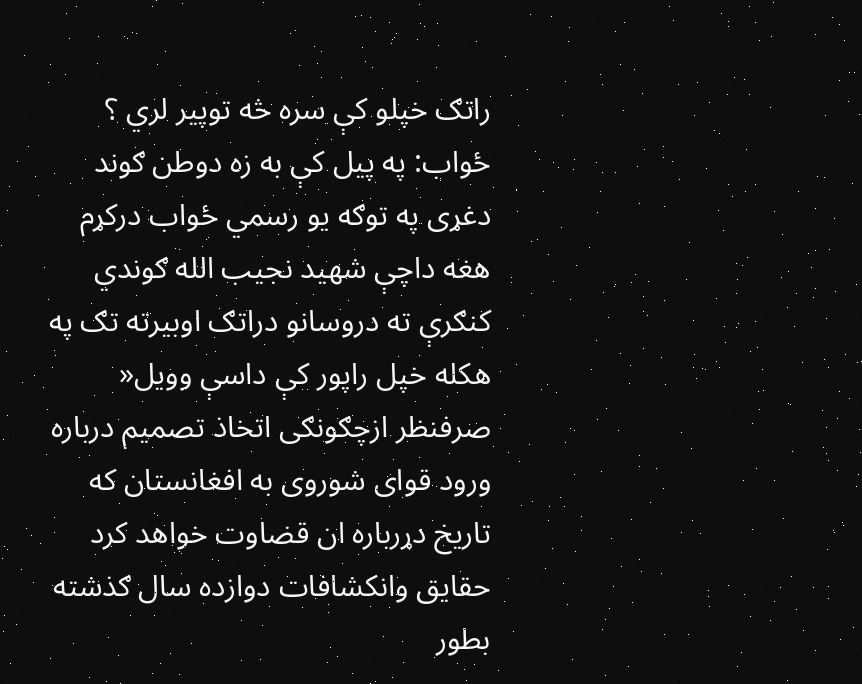راتګ خپلو کې سره څه توپیر لري ؟ ځواب: په پیل کې به زه دوطن ګوند دغړی په توګه یو رسمي ځواب درکړم هغه داچې شهید نجیب الله ګوندي کنګرې ته دروسانو دراتګ اوبیرته تګ په هکله خپل راپور کې داسې وویل« صرفنظر ازچګونګی اتخاذ تصمیم درباره ورود قوای شوروی به افغانستان که تاریخ دړرباره ان قضاوت خواهد کرد حقایق وانکشافات دوازده سال ګذشته بطور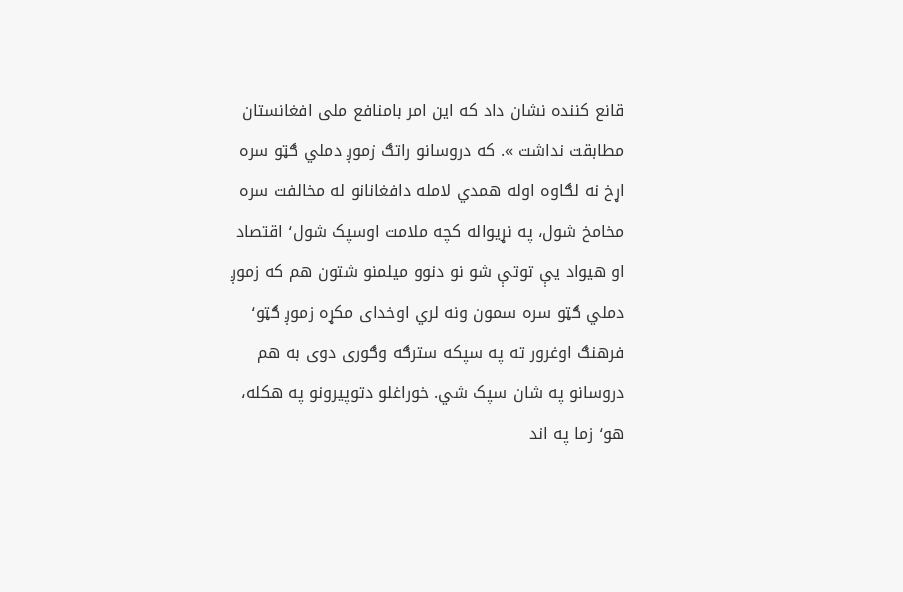قانع کننده نشان داد که این امر بامنافع ملی افغانستان مطابقت نداشت ». که دروسانو راتګ زموږ دملي ګټو سره اړخ نه لګاوه اوله همدي لامله دافغانانو له مخالفت سره مخامخ شول، په نړیواله کچه ملامت اوسپک شول٬ اقتصاد او هیواد یې توتې شو نو دنوو میلمنو شتون هم که زموږ دملي ګټو سره سمون ونه لري اوخدای مکړه زموږ ګټو٬ فرهنګ اوغرور ته په سپکه سترګه وګوری دوی به هم دروسانو په شان سپک شي. خوراغلو دتوپیرونو په هکله، هو٬ زما په اند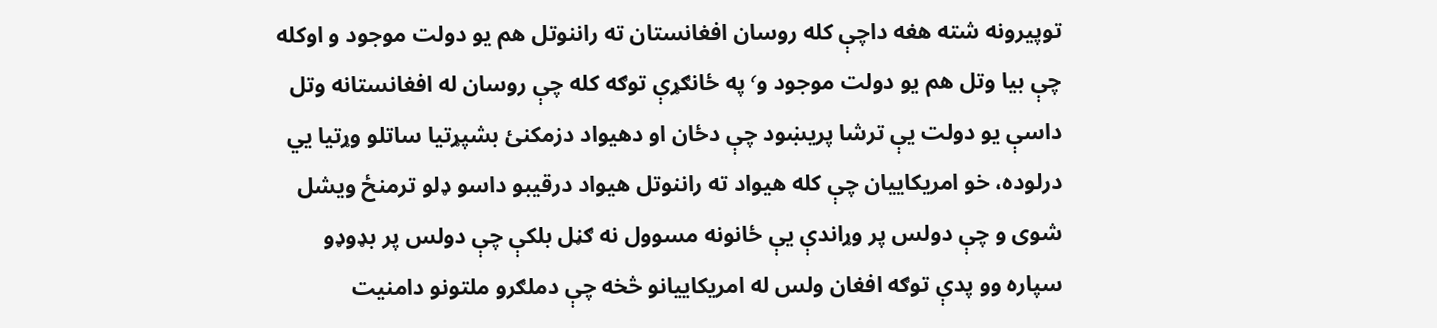توپیرونه شته هغه داچې کله روسان افغانستان ته راننوتل هم یو دولت موجود و اوکله چې بیا وتل هم یو دولت موجود و٬ په ځانګړې توګه کله چې روسان له افغانستانه وتل داسې یو دولت یې ترشا پریښود چې دځان او دهیواد دزمکنئ بشپړتیا ساتلو وړتیا یي درلوده، خو امریکاییان چې کله هیواد ته راننوتل هیواد درقیبو داسو ډلو ترمنځ ویشل شوی و چې دولس پر وړاندې یې ځانونه مسوول نه ګڼل بلکې چې دولس پر بډوډو سپاره وو پدې توګه افغان ولس له امریکاییانو څخه چې دملګرو ملتونو دامنیت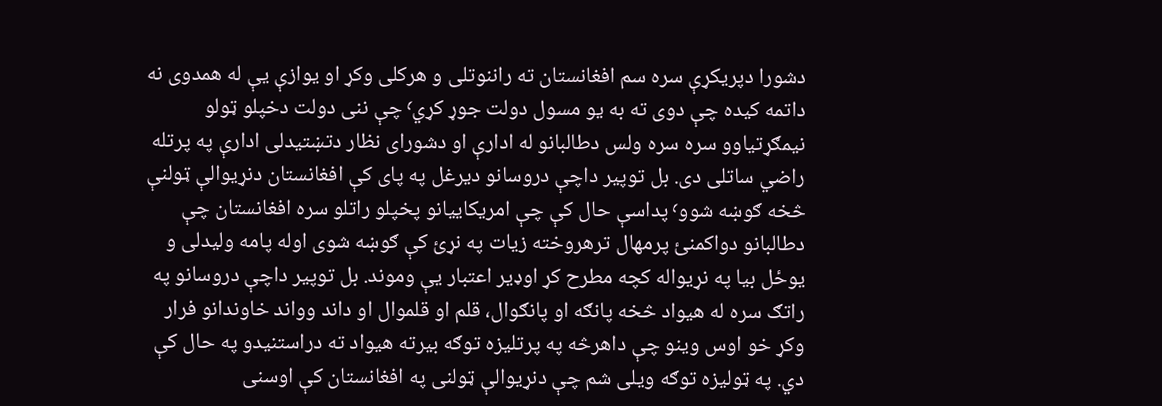دشورا دپریکړې سره سم افغانستان ته راننوتلی و هرکلی وکړ او یوازې یې له همدوی نه داتمه کیده چې دوی ته به یو مسول دولت جوړ کړي٬ چې ننی دولت دخپلو ټولو نیمګړتیاوو سره سره ولس دطالبانو له ادارې او دشورای نظار دتښتیدلی ادارې په پرتله راضي ساتلی دی. بل توپیر داچې دروسانو دیرغل په پای کې افغانستان دنړیوالې ټولنې څخه ګوښه شوو٬ پداسې حال کې چې امریکاییانو پخپلو راتلو سره افغانستان چې دطالبانو دواکمنئ پرمهال ترهروخته زیات په نړئ کې ګوښه شوی اوله پامه ولیدلی و یوځل بیا په نړیواله کچه مطرح کړ اوډیر اعتبار یې وموند. بل توپیر داچې دروسانو په راتګ سره له هیواد څخه پانګه او پانګوال، قلم او قلموال او داند وواند خاوندانو فرار وکړ خو اوس وینو چې داهرڅه په پرتلیزه توګه بیرته هیواد ته دراستنیدو په حال کې دي. په ټولیزه توګه ویلی شم چې دنړیوالې ټولنی په افغانستان کې اوسنی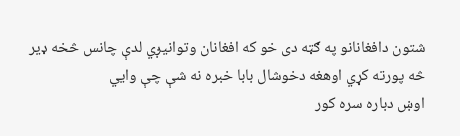شتون دافغانانو په ګټه دی خو که افغانان وتوانیږي لدې چانس څخه ډیر څه پورته کړي اوهغه دخوشال بابا خبره نه شې چې وایي
اوښ دباره سره کور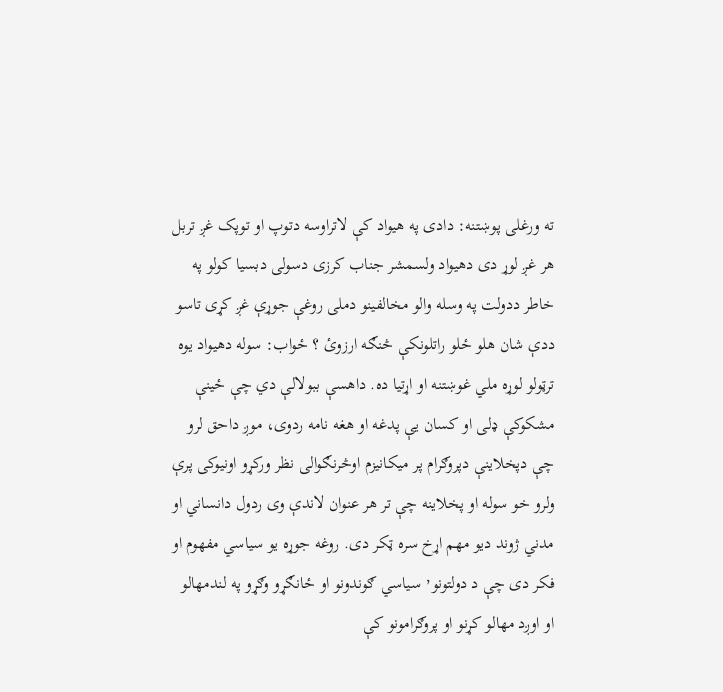ته ورغلی پوښتنه: دادی په هیواد کې لاتراوسه دتوپ او توپک غږ تربل هر غږ لوړ دی دهیواد ولسمشر جناب کرزی دسولی دبسیا کولو په خاطر ددولت په وسله والو مخالفینو دملی روغې جوړې غږ کړی تاسو ددې شان هلو ځلو راتلونکې څنګه ارزوئ ؟ ځواب: سوله دهیواد یوه ترټولو لوړه ملي غوښتنه او اړتیا ده. داهسې ببولالې دي چې ځینې مشکوکې ډلی او کسان یې پدغه او هغه نامه ردوی، موږ داحق لرو چې دپخلاینې دپروګرام پر میکانیزم اوڅرنګوالی نظر ورکړو اونیوکی پرې ولرو خو سوله او پخلاینه چې تر هر عنوان لاندې وی ردول دانساني او مدني ژوند دیو مهم اړخ سره ټکر دی. روغه جوړه یو سیاسي مفهوم او فکر دی چې د دولتونو٬ سیاسي ګوندونو او ځانګړو وګړو په لندمهالو او اوږد مهالو کړنو او پروګرامونو کې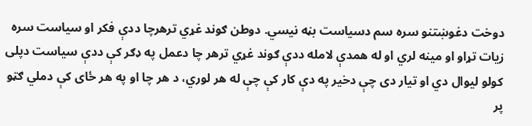دوخت دغوښتنو سره سم دسیاست بڼه نیسي. دوطن ګوند غړي ترهرچا ددې فکر او سیاست سره زیات تړاو او مینه لري او له همدې لامله ددې ګوند غړي ترهر چا دعمل په ډګر کې ددې سیاست دپلی کولو لیوال دي او تیار دی چې دخیر په دې کار کې چې له هر لوري، د هر چا او په هر ځای کې دملي ګټو پر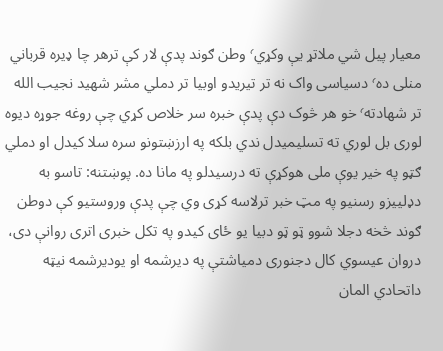معیار پیل شي ملاتړ یې وکړي٬ وطن ګوند پدې لار کې ترهر چا ډیره قرباني منلی ده٬ دسیاسی واک نه تر تیریدو اوبیا تر دملي مشر شهید نجیب الله تر شهادته٬ خو هر څوک دې پدې خبره سر خلاص کړي چې روغه جوړه دیوه لوری بل لوري ته تسلیمیدل ندي بلکه په ارزښتونو سره سلا کیدل او دملي ګټو په خیر یوې ملی هوکړې ته درسیدلو په مانا ده. پوښتنه: تاسو به دډلییزو رسنیو په مټ خبر ترلاسه کړی وي چې پدې وروستیو کې دوطن ګوند څخه دجلا شوو ټو ټو دبیا یو ځای کیدو په تکل خبری اتری روانې دی، دروان عیسوي کال دجنوری دمیاشتې په دیرشمه او یودیرشمه نیټه داتحادي المان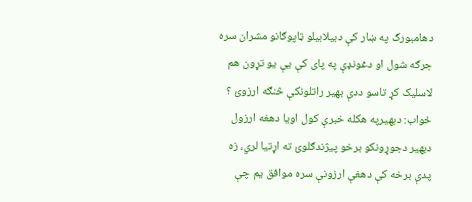دهامبورګ په ښار کې دبیلابیلو ټاپوګانو مشران سره جرګه شول او دغونډې په پای کې یې یو تړون هم لاسلیک کړ تاسو ددې بهیر راتلونکې څنګه ارزوئ ؟ ځواب: دبهیرپه هکله خبرې کول اویا دهغه ارزول دبهیر دجوړونکو برخو پیژندګلوئ ته اړتیا لري، زه پدې برخه کې دهغې ارزونې سره موافق یم چې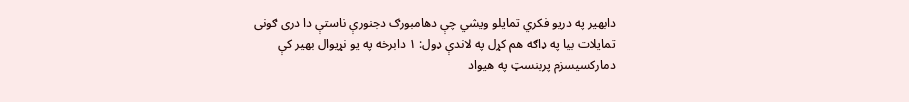دابهیر په دریو فکري تمایلو ویشي چې دهامبورګ دجنورې ناستې دا دری ګونی تمایلات بیا په ډاګه هم کړل په لاندې ډول: ۱ دابرخه په یو نړیوال بهیر کې دمارکسیسزم پربنسټ په هیواد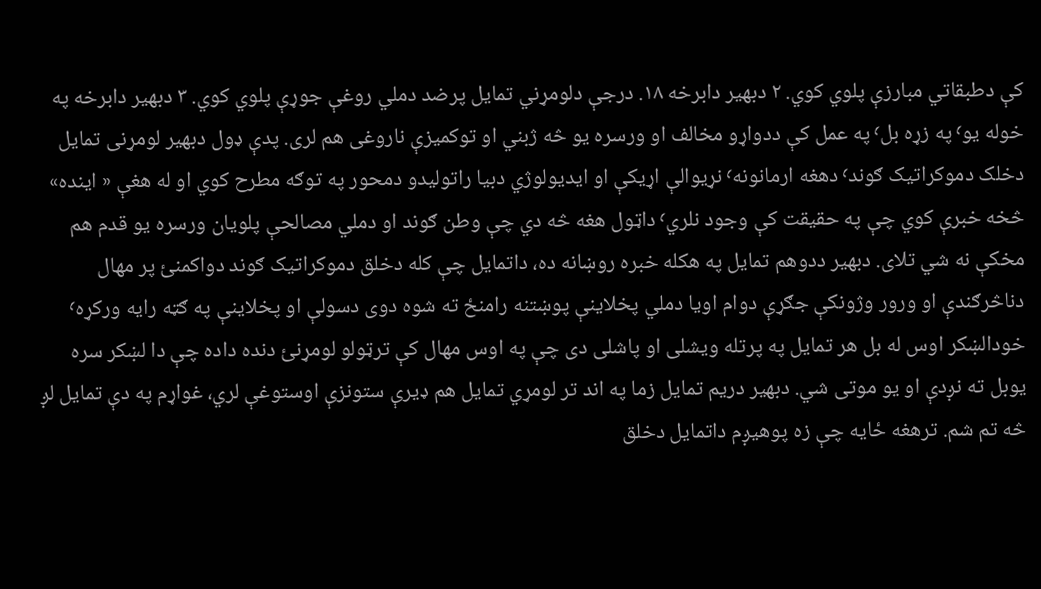کې دطبقاتي مبارزې پلوي کوي. ۲ دبهیر دابرخه ۱۸. درجې دلومړني تمایل پرضد دملي روغې جوړې پلوي کوي. ۳ دبهیر دابرخه په خوله یو٬ په زړه بل٬ په عمل کې ددواړو مخالف او ورسره يو څه ژبني او توکمیزې ناروغی هم لری. پدې ډول دبهیر لومړنی تمایل دخلک دموکراتیک ګوند٬ دهغه ارمانونه٬ نړیوالې اړیکې او ایدیولوژي دبیا راتولیدو دمحور په توګه مطرح کوي او له هغې « اینده» څخه خبرې کوي چې په حقیقت کې وجود نلري٬ داټول هغه څه دي چې وطن ګوند او دملي مصالحې پلویان ورسره یو قدم هم مخکې نه شي تلای. دبهیر ددوهم تمایل په هکله خبره روښانه ده، داتمایل چې کله دخلق دموکراتیک ګوند دواکمنئ پر مهال دناڅرګندې او ورور وژونکې جګړې دوام اویا دملي پخلاینې پوښتنه رامنځ ته شوه دوی دسولې او پخلاینې په ګټه رایه ورکړه٬ خودالښکر اوس له بل هر تمایل په پرتله ویشلی او پاشلی دی چې په اوس مهال کې ترټولو لومړنئ دنده داده چې دا لښکر سره یوبل ته نږدې او یو موتی شي. دبهیر دریم تمایل زما په اند تر لومړي تمایل هم ډیرې ستونزې اوستوغې لري، غواړم په دې تمایل لږ څه تم شم. ترهغه ځایه چې زه پوهیږم داتمایل دخلق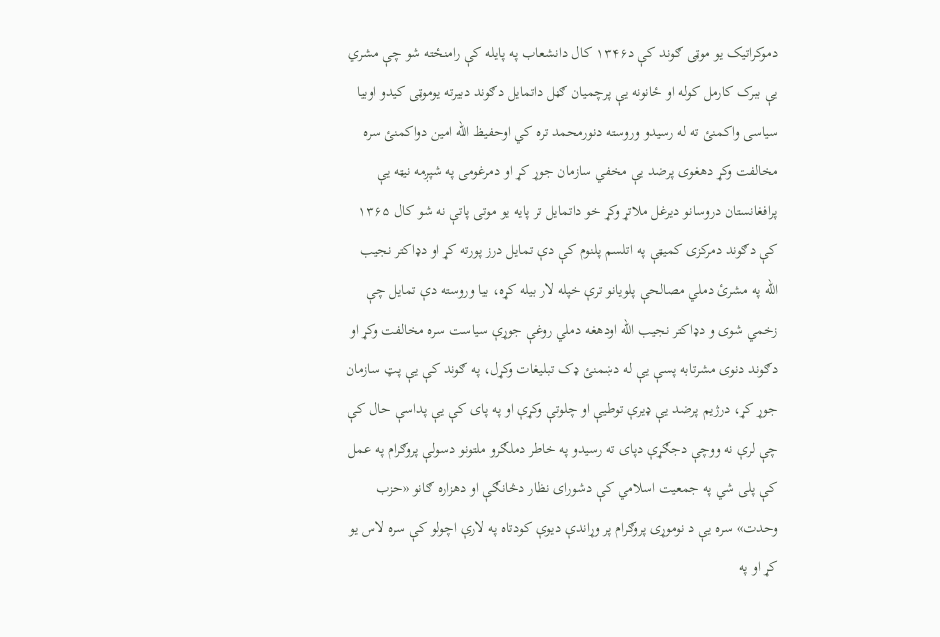دموکراتیک یو موټی ګوند کې د۱۳۴۶ کال دانشعاب په پایله کې رامنځته شو چې مشري یې ببرک کارمل کوله او ځانونه یې پرچمیان ګڼل داتمایل دګوند دبیرته یوموټی کیدو اوبیا سیاسی واکمنئ ته له رسیدو وروسته دنورمحمد تره کي اوحفیظ الله امین دواکمنئ سره مخالفت وکړ دهغوی پرضد یې مخفي سازمان جوړ کړ او دمرغومی په شپږمه نیټه یې پرافغانستان دروسانو دیرغل ملاتړ وکړ خو داتمایل تر پایه یو موتی پاتې نه شو کال ۱۳۶۵ کې دګوند دمرکزی کمیټې په اتلسم پلنوم کې دې تمایل درز پورته کړ او دډاکتر نجیب الله په مشرئ دملي مصالحې پلویانو ترې خپله لار بیله کړه، بیا وروسته دې تمایل چې زخمي شوی و دډاکتر نجیب الله اودهغه دملي روغې جوړې سیاست سره مخالفت وکړ او دګوند دنوی مشرتابه پسې یې له دښمنئ ډک تبلیغات وکړل، په ګوند کې یې پټ سازمان جوړ کړ، درژیم پرضد یې ډیرې توطیې او چلوتې وکړې او په پای کې یې پداسې حال کې چې لرې نه ووچې دجګړې دپای ته رسیدو په خاطر دملګرو ملتونو دسولې پروګرام په عمل کې پلی شي په جمعیت اسلامي کې دشورای نظار دڅانګې او دهزاره ګانو «حزب وحدت» سره یې د نوموړی پروګرام پر وړاندې دیوې کودتاه په لارې اچولو کې سره لاس یو کړ او په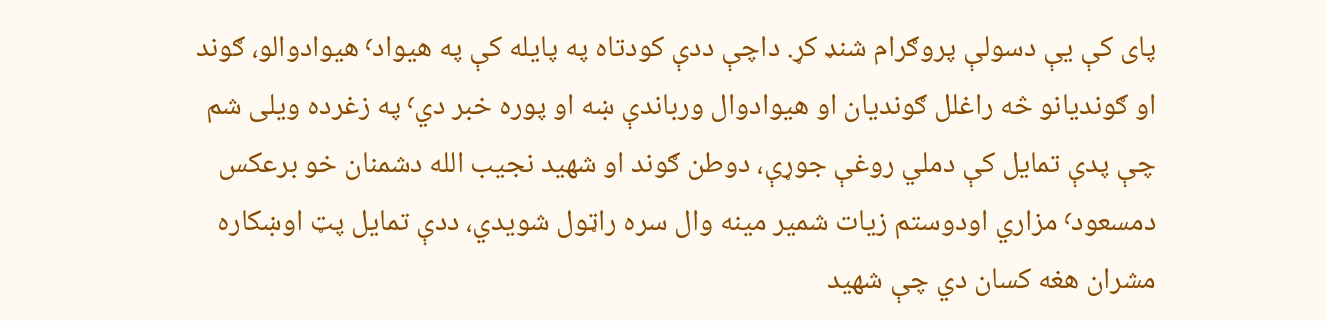پای کې یې دسولې پروګرام شنډ کړ. داچې ددې کودتاه په پایله کې په هیواد٬ هیوادوالو، ګوند او ګوندیانو څه راغلل ګوندیان او هیوادوال ورباندې ښه او پوره خبر دي٬ په زغرده ویلی شم چې پدې تمایل کې دملي روغې جوړې، دوطن ګوند او شهید نجیب الله دشمنان خو برعکس دمسعود٬ مزاري اودوستم زیات شمیر مینه وال سره راټول شویدي، ددې تمایل پټ اوښکاره مشران هغه کسان دي چې شهید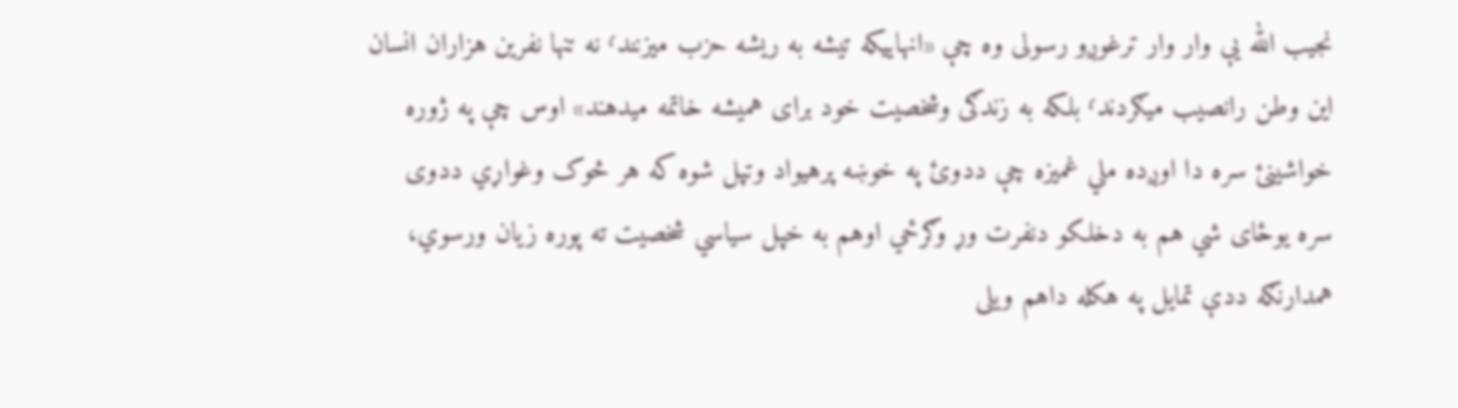نجیب الله یې وار وار ترغوږو رسولی وه چې «انهاییکه تیشه به ریشه حزب میزنند٬ نه تنها نفرین هزاران انسان این وطن رانصیب میګردند٬ بلکه به زندګی وشخصیت خود برای همیشه خاتمه میدهند» اوس چې په ژوره خواشینئ سره دا اوږده ملي غمیزه چې ددوئ په خوښه پرهیواد وتپل شوه که هر څوک وغواړي ددوی سره یوځای شي هم به دخلکو دنفرت وړ وګرځي اوهم به خپل سیاسي شخصیت ته پوره زیان ورسوي، همدارنګه ددې تمایل په هکله داهم ویلی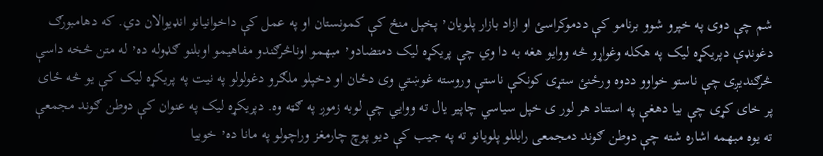شم چې دوی په خپرو شوو برنامو کې ددموکراسئ او ازاد بازار پلویان٬ پخپل منځ کې کمونستان او په عمل کې داخوانیانو انډیوالان دي. که دهامبورګ دغونډې دپریکړه لیک په هکله وغواړو څه ووایو هغه به دا وي چې پریکړه لیک دمتضادو٬ مبهمو اوناڅرګندو مفاهیمو اوبلنو ګډوله ده٬ له متن څخه داسې څرګندیږی چې ناستو خواوو ددوه ورځنئ ستړی کونکې ناستې وروسته غوښتي وی دځان او دخپلو ملګرو دغولولو په نیت په پریکړه لیک کې یو څه ځای پر خای کړی چې بیا دهغې په استناد هر لور ی خپل سیاسي چاپیر یال ته ووایي چې لوبه زموږ په ګټه وه. دپریکړه لیک په عنوان کې دوطن ګوند مجمعې ته یوه مبهمه اشاره شته چې دوطن ګوند دمجمعی رابللو پلویانو ته په جیب کې دیو پوچ چارمغز وراچولو په مانا ده٬ خوبیا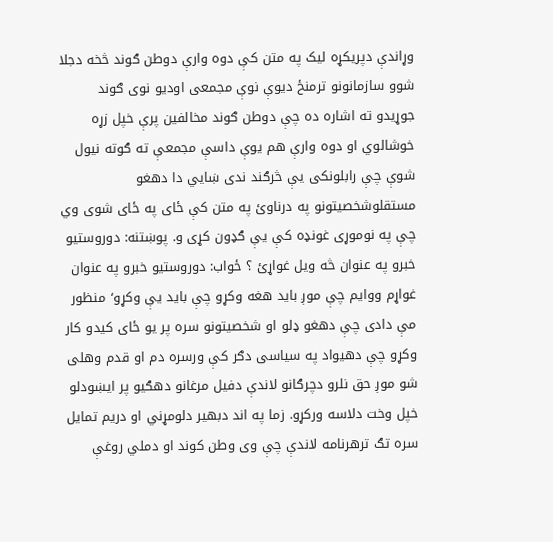وړاندې دپریکړه لیک په متن کې دوه وارې دوطن ګوند څخه دجلا شوو سازمانونو ترمنځ دیوې نوې مجمعی اودیو نوی ګوند جوړیدو ته اشاره ده چې دوطن ګوند مخالفین پرې خپل زړه خوشالوي او دوه وارې هم یوې داسې مجمعې ته ګوته نیول شوې چې رابلونکی یې څرګند ندی ښایي دا دهغو مستقلوشخصیتونو په درناوئ په متن کې ځای په ځای شوی وي چې په نوموړی غونډه کې یې ګډون کړی و. پوښتنه: دوروستیو خبرو په عنوان څه ویل غواړئ ؟ ځواب: دوروستیو خبرو په عنوان غواړم ووایم چې موږ باید هغه وکړو چې باید یې وکړو٬ منظور مې دادی چې دهغو ډلو او شخصیتونو سره پر یو ځای کیدو کار وکړو چې دهیواد په سیاسی دګر کې ورسره دم او قدم وهلی شو موږ حق نلرو دچرګانو لاندې دفیل مرغانو دهګیو پر ایښودلو خپل وخت دلاسه ورکړو. زما په اند دبهیر دلومړني او دریم تمایل سره تګ ترهرنامه لاندې چې وی وطن کوند او دملي روغې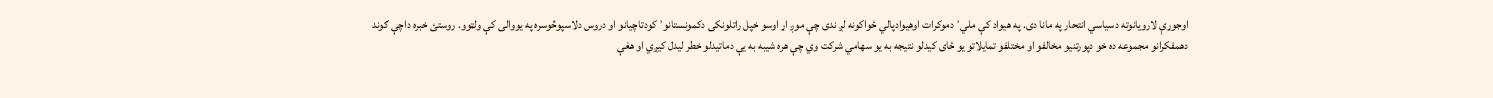اوجوړې لارویانوته دسیاسي انتحار په مانا دی. په هیواد کې ملي٬ دموکرات اوهیوادپالي ځواکونه لږ ندی چې موږ اړ اوسو خپل راتلونکی دکمونستانو٬ کودتاچیانو او دروس دلاسپوڅوسره په یووالی کې ولټوو. روستئ خبره داچې ګوند دهمفکرانو مجموعه ده خو دپورتنیو مخالفو او مختلفو تمایلاتو یو ځای کیدلو نتیجه به یو سهامي شرکت وي چې هره شیبه به یې دماتیدلو خطر لیدل کیږي او هغې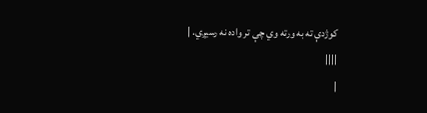کوژدې ته به ورته وي چې تر واده نه رسیږي. |
||||
|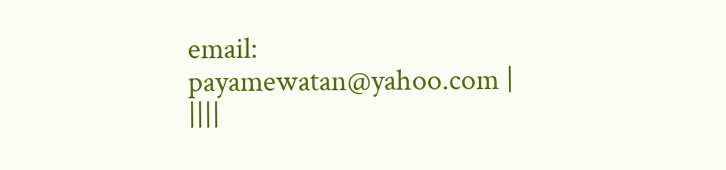email:
payamewatan@yahoo.com |
||||